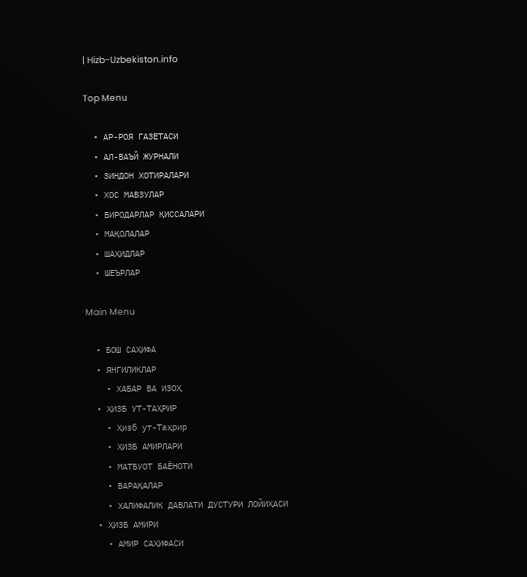| Hizb-Uzbekiston.info

Top Menu

  • АР-РОЯ ГАЗЕТАСИ
  • АЛ-ВАЪЙ ЖУРНАЛИ
  • ЗИНДОН ХОТИРАЛАРИ
  • ХОС МАВЗУЛАР
  • БИРОДАРЛАР ҚИССАЛАРИ
  • МАҚОЛАЛАР
  • ШАҲИДЛАР
  • ШЕЪРЛАР

Main Menu

  • БОШ САҲИФА
  • ЯНГИЛИКЛАР
    • ХАБАР ВА ИЗОҲ
  • ҲИЗБ УТ-ТАҲРИР
    • Ҳизб ут-Таҳрир
    • ҲИЗБ АМИРЛАРИ
    • МАТБУОТ БАЁНОТИ
    • ВАРАҚАЛАР
    • ХАЛИФАЛИК ДАВЛАТИ ДУСТУРИ ЛОЙИҲАСИ
  • ҲИЗБ АМИРИ
    • АМИР САҲИФАСИ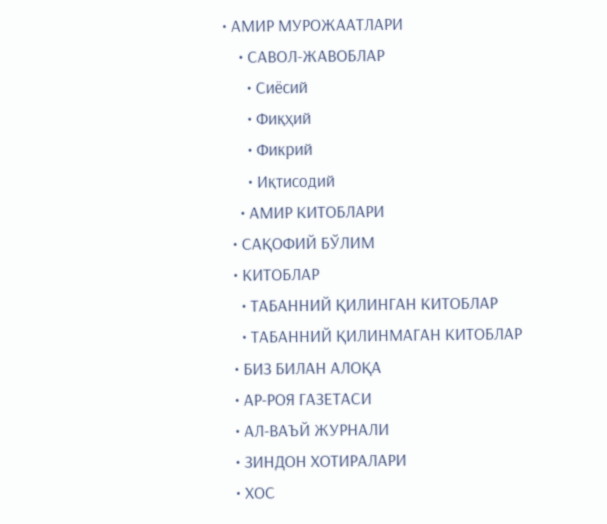• АМИР МУРОЖААТЛАРИ
    • САВОЛ-ЖАВОБЛАР
      • Сиёсий
      • Фиқҳий
      • Фикрий
      • Иқтисодий
    • АМИР КИТОБЛАРИ
  • САҚОФИЙ БЎЛИМ
  • КИТОБЛАР
    • ТАБАННИЙ ҚИЛИНГАН КИТОБЛАР
    • ТАБАННИЙ ҚИЛИНМАГАН КИТОБЛАР
  • БИЗ БИЛАН АЛОҚА
  • АР-РОЯ ГАЗЕТАСИ
  • АЛ-ВАЪЙ ЖУРНАЛИ
  • ЗИНДОН ХОТИРАЛАРИ
  • ХОС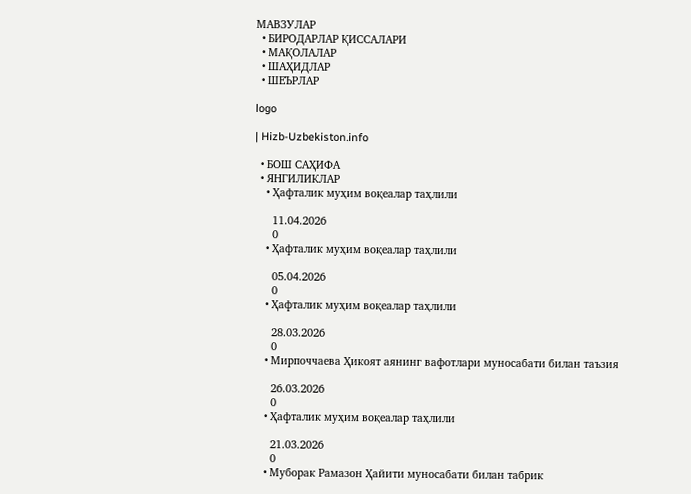МАВЗУЛАР
  • БИРОДАРЛАР ҚИССАЛАРИ
  • МАҚОЛАЛАР
  • ШАҲИДЛАР
  • ШЕЪРЛАР

logo

| Hizb-Uzbekiston.info

  • БОШ САҲИФА
  • ЯНГИЛИКЛАР
    • Ҳафталик муҳим воқеалар таҳлили

      11.04.2026
      0
    • Ҳафталик муҳим воқеалар таҳлили

      05.04.2026
      0
    • Ҳафталик муҳим воқеалар таҳлили

      28.03.2026
      0
    • Мирпоччаева Ҳикоят аянинг вафотлари муносабати билан таъзия

      26.03.2026
      0
    • Ҳафталик муҳим воқеалар таҳлили

      21.03.2026
      0
    • Муборак Рамазон Ҳайити муносабати билан табрик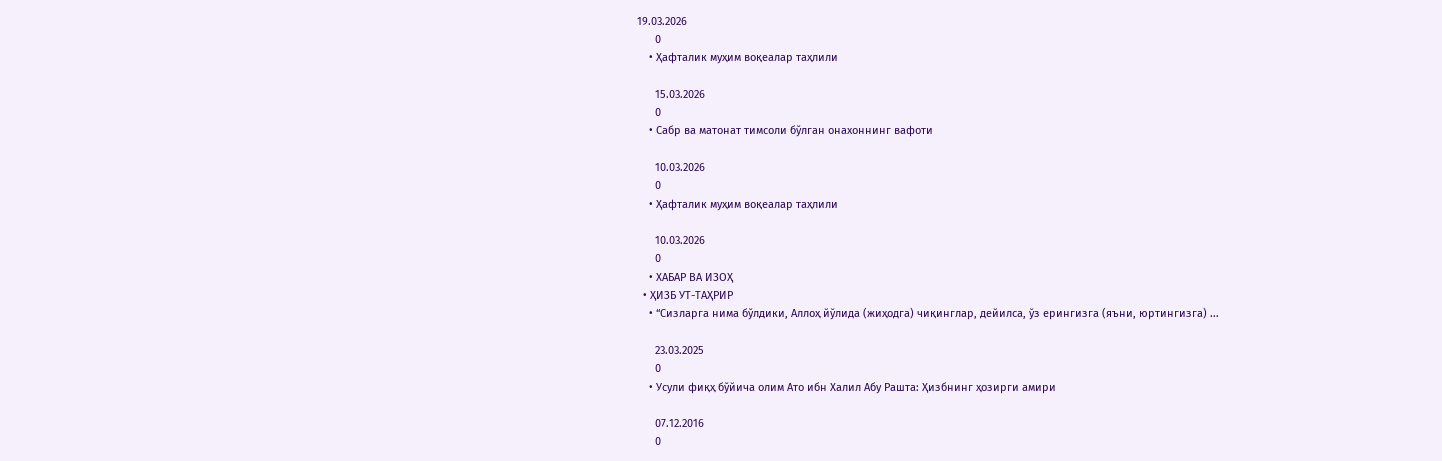19.03.2026
      0
    • Ҳафталик муҳим воқеалар таҳлили

      15.03.2026
      0
    • Сабр ва матонат тимсоли бўлган онахоннинг вафоти

      10.03.2026
      0
    • Ҳафталик муҳим воқеалар таҳлили

      10.03.2026
      0
    • ХАБАР ВА ИЗОҲ
  • ҲИЗБ УТ-ТАҲРИР
    • “Сизларга нима бўлдики, Аллоҳ йўлида (жиҳодга) чиқинглар, дейилса, ўз ерингизга (яъни, юртингизга) ...

      23.03.2025
      0
    • Усули фиқҳ бўйича олим Ато ибн Халил Абу Рашта: Ҳизбнинг ҳозирги амири

      07.12.2016
      0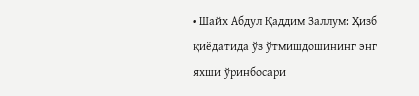• Шайх Абдул Қаддим Заллум: Ҳизб қиёдатида ўз ўтмишдошининг энг яхши ўринбосари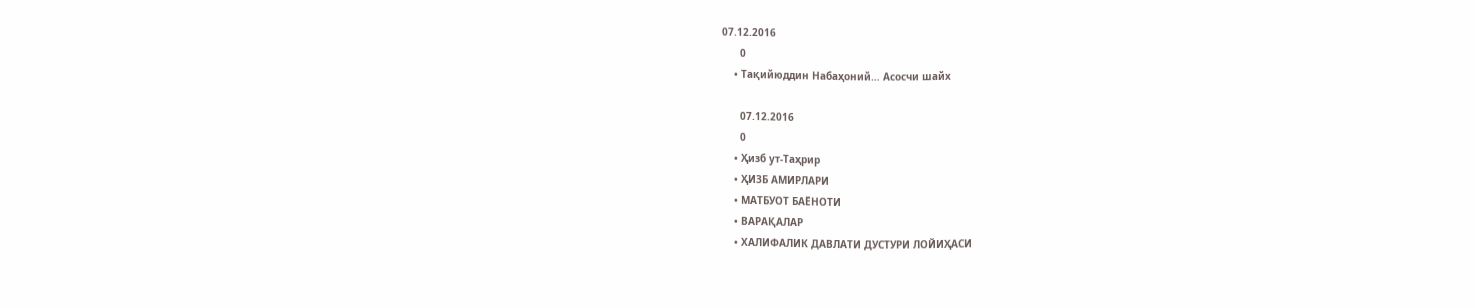07.12.2016
      0
    • Тақийюддин Набаҳоний… Асосчи шайх

      07.12.2016
      0
    • Ҳизб ут-Таҳрир
    • ҲИЗБ АМИРЛАРИ
    • МАТБУОТ БАЁНОТИ
    • ВАРАҚАЛАР
    • ХАЛИФАЛИК ДАВЛАТИ ДУСТУРИ ЛОЙИҲАСИ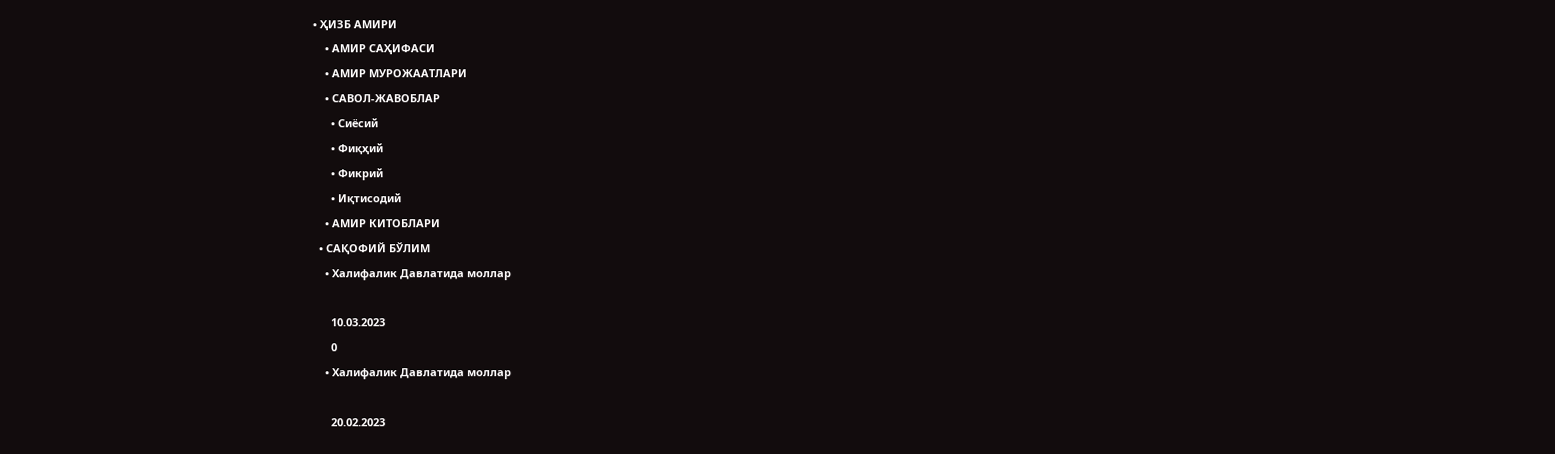• ҲИЗБ АМИРИ
    • АМИР САҲИФАСИ
    • АМИР МУРОЖААТЛАРИ
    • САВОЛ-ЖАВОБЛАР
      • Сиёсий
      • Фиқҳий
      • Фикрий
      • Иқтисодий
    • АМИР КИТОБЛАРИ
  • САҚОФИЙ БЎЛИМ
    • Халифалик Давлатида моллар

      10.03.2023
      0
    • Халифалик Давлатида моллар

      20.02.2023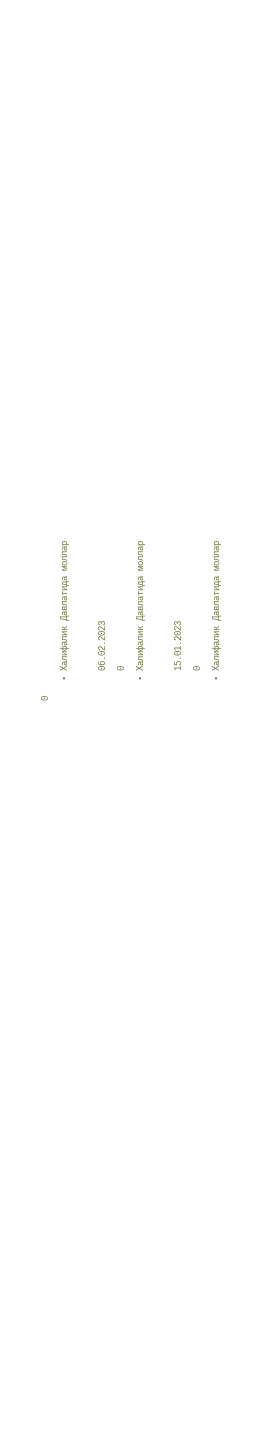0
    • Халифалик Давлатида моллар

      06.02.2023
      0
    • Халифалик Давлатида моллар

      15.01.2023
      0
    • Халифалик Давлатида моллар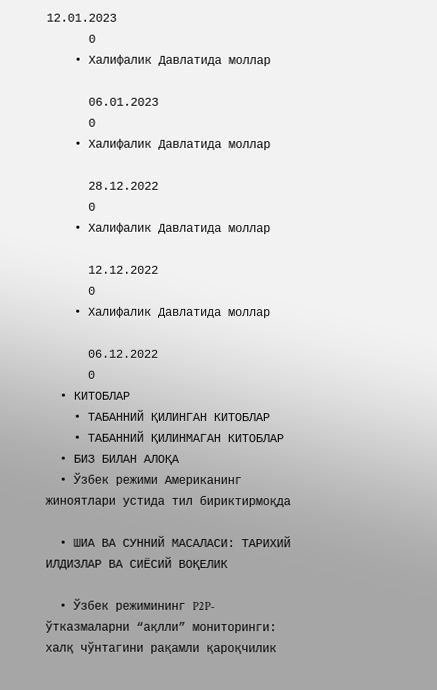12.01.2023
      0
    • Халифалик Давлатида моллар

      06.01.2023
      0
    • Халифалик Давлатида моллар

      28.12.2022
      0
    • Халифалик Давлатида моллар

      12.12.2022
      0
    • Халифалик Давлатида моллар

      06.12.2022
      0
  • КИТОБЛАР
    • ТАБАННИЙ ҚИЛИНГАН КИТОБЛАР
    • ТАБАННИЙ ҚИЛИНМАГАН КИТОБЛАР
  • БИЗ БИЛАН АЛОҚА
  • Ўзбек режими Американинг жиноятлари устида тил бириктирмоқда

  • ШИА ВА СУННИЙ МАСАЛАСИ: ТАРИХИЙ ИЛДИЗЛАР ВА СИЁСИЙ ВОҚЕЛИК

  • Ўзбек режимининг P2P-ўтказмаларни “ақлли” мониторинги: халқ чўнтагини рақамли қароқчилик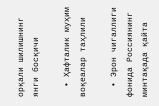орқали шилишнинг янги босқичи

  • Ҳафталик муҳим воқеалар таҳлили

  • Эрон чигаллиги фонида Россиянинг минтақада қайта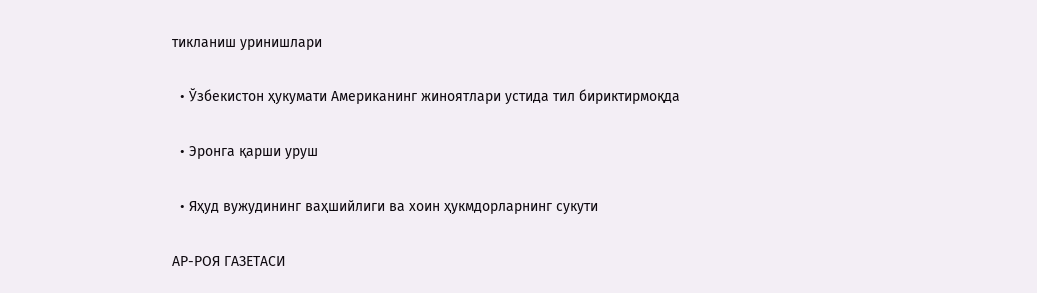тикланиш уринишлари

  • Ўзбекистон ҳукумати Американинг жиноятлари устида тил бириктирмоқда

  • Эронга қарши уруш

  • Яҳуд вужудининг ваҳшийлиги ва хоин ҳукмдорларнинг сукути

АР-РОЯ ГАЗЕТАСИ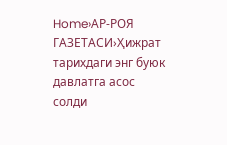Home›АР-РОЯ ГАЗЕТАСИ›Ҳижрат тарихдаги энг буюк давлатга асос солди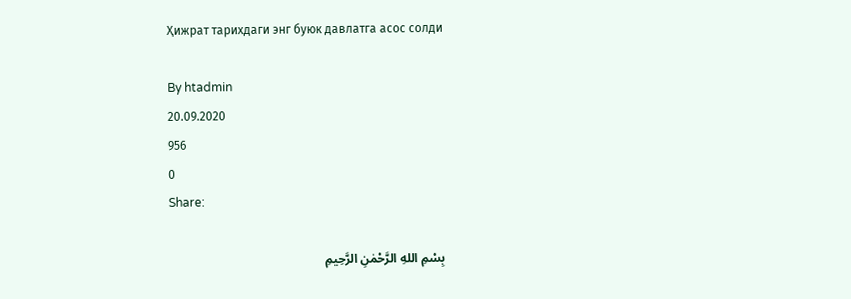Ҳижрат тарихдаги энг буюк давлатга асос солди

By htadmin
20.09.2020
956
0
Share:

بِسْمِ اللهِ الرَّحْمٰنِ الرَّحِيمِ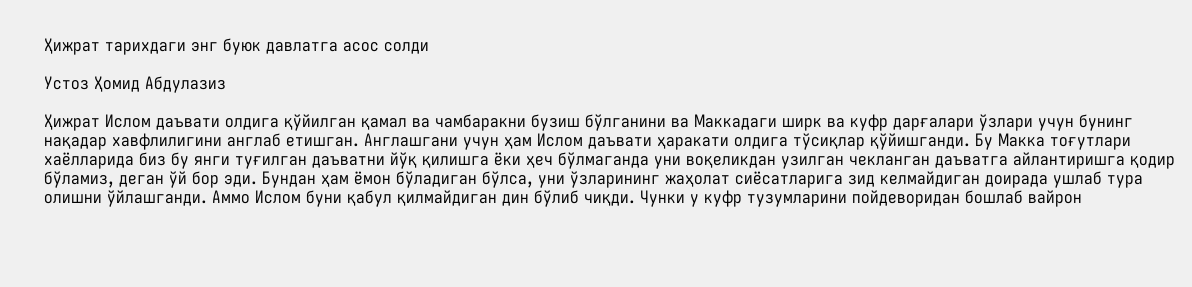Ҳижрат тарихдаги энг буюк давлатга асос солди

Устоз Ҳомид Абдулазиз

Ҳижрат Ислом даъвати олдига қўйилган қамал ва чамбаракни бузиш бўлганини ва Маккадаги ширк ва куфр дарғалари ўзлари учун бунинг нақадар хавфлилигини англаб етишган. Англашгани учун ҳам Ислом даъвати ҳаракати олдига тўсиқлар қўйишганди. Бу Макка тоғутлари хаёлларида биз бу янги туғилган даъватни йўқ қилишга ёки ҳеч бўлмаганда уни воқеликдан узилган чекланган даъватга айлантиришга қодир бўламиз, деган ўй бор эди. Бундан ҳам ёмон бўладиган бўлса, уни ўзларининг жаҳолат сиёсатларига зид келмайдиган доирада ушлаб тура олишни ўйлашганди. Аммо Ислом буни қабул қилмайдиган дин бўлиб чиқди. Чунки у куфр тузумларини пойдеворидан бошлаб вайрон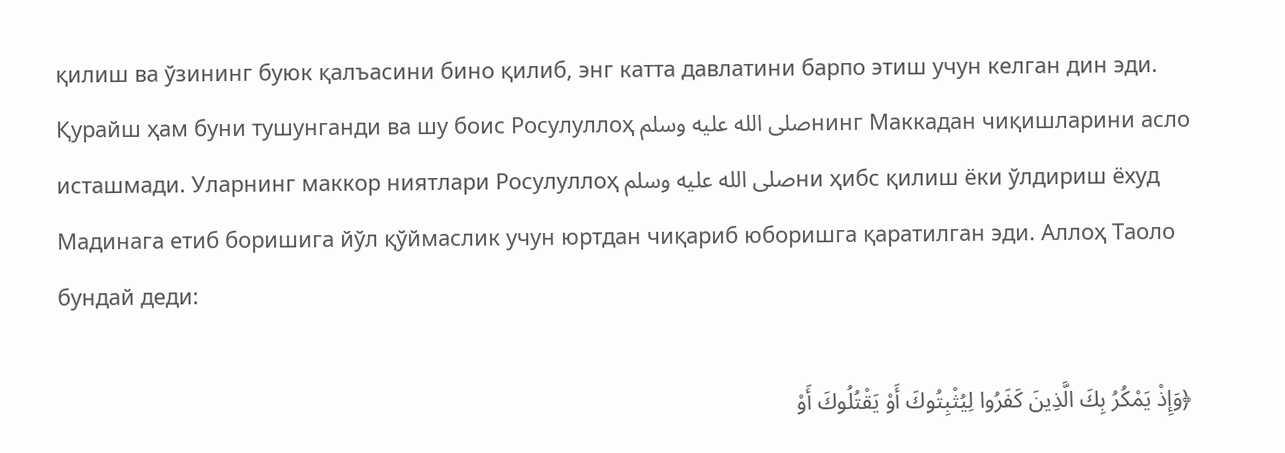қилиш ва ўзининг буюк қалъасини бино қилиб, энг катта давлатини барпо этиш учун келган дин эди. Қурайш ҳам буни тушунганди ва шу боис Росулуллоҳ صلى الله عليه وسلمнинг Маккадан чиқишларини асло исташмади. Уларнинг маккор ниятлари Росулуллоҳ صلى الله عليه وسلمни ҳибс қилиш ёки ўлдириш ёхуд Мадинага етиб боришига йўл қўймаслик учун юртдан чиқариб юборишга қаратилган эди. Аллоҳ Таоло бундай деди:

﴿وَإِذْ يَمْكُرُ بِكَ الَّذِينَ كَفَرُوا لِيُثْبِتُوكَ أَوْ يَقْتُلُوكَ أَوْ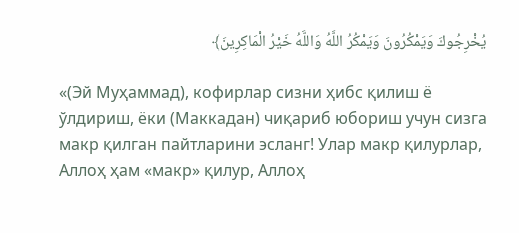يُخْرِجُوكَ وَيَمْكُرُونَ وَيَمْكُرُ اللَّهُ وَاللَّهُ خَيْرُ الْمَاكِرِينَ﴾

«(Эй Муҳаммад), кофирлар сизни ҳибс қилиш ё ўлдириш, ёки (Маккадан) чиқариб юбориш учун сизга макр қилган пайтларини эсланг! Улар макр қилурлар, Аллоҳ ҳам «макр» қилур, Аллоҳ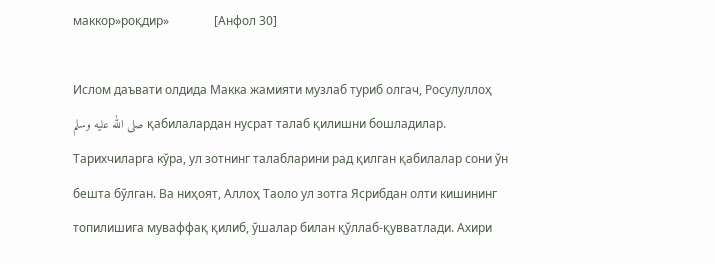маккор»роқдир»               [Анфол 30]

Ислом даъвати олдида Макка жамияти музлаб туриб олгач, Росулуллоҳ صلى الله عليه وسلم қабилалардан нусрат талаб қилишни бошладилар. Тарихчиларга кўра, ул зотнинг талабларини рад қилган қабилалар сони ўн бешта бўлган. Ва ниҳоят, Аллоҳ Таоло ул зотга Ясрибдан олти кишининг топилишига муваффақ қилиб, ўшалар билан қўллаб-қувватлади. Ахири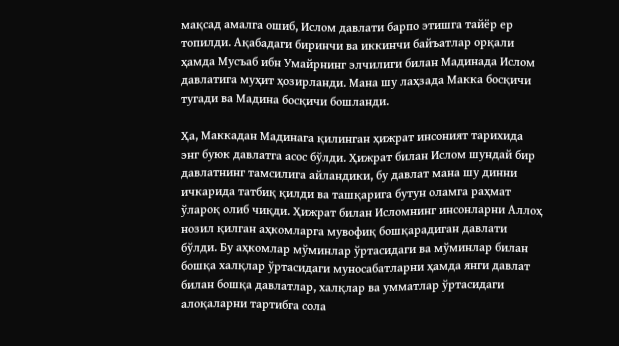мақсад амалга ошиб, Ислом давлати барпо этишга тайёр ер топилди. Ақабадаги биринчи ва иккинчи байъатлар орқали ҳамда Мусъаб ибн Умайрнинг элчилиги билан Мадинада Ислом давлатига муҳит ҳозирланди. Мана шу лаҳзада Макка босқичи тугади ва Мадина босқичи бошланди.

Ҳа, Маккадан Мадинага қилинган ҳижрат инсоният тарихида энг буюк давлатга асос бўлди. Ҳижрат билан Ислом шундай бир давлатнинг тамсилига айландики, бу давлат мана шу динни ичкарида татбиқ қилди ва ташқарига бутун оламга раҳмат ўлароқ олиб чиқди. Ҳижрат билан Исломнинг инсонларни Аллоҳ нозил қилган аҳкомларга мувофиқ бошқарадиган давлати бўлди. Бу аҳкомлар мўминлар ўртасидаги ва мўминлар билан бошқа халқлар ўртасидаги муносабатларни ҳамда янги давлат билан бошқа давлатлар, халқлар ва умматлар ўртасидаги алоқаларни тартибга сола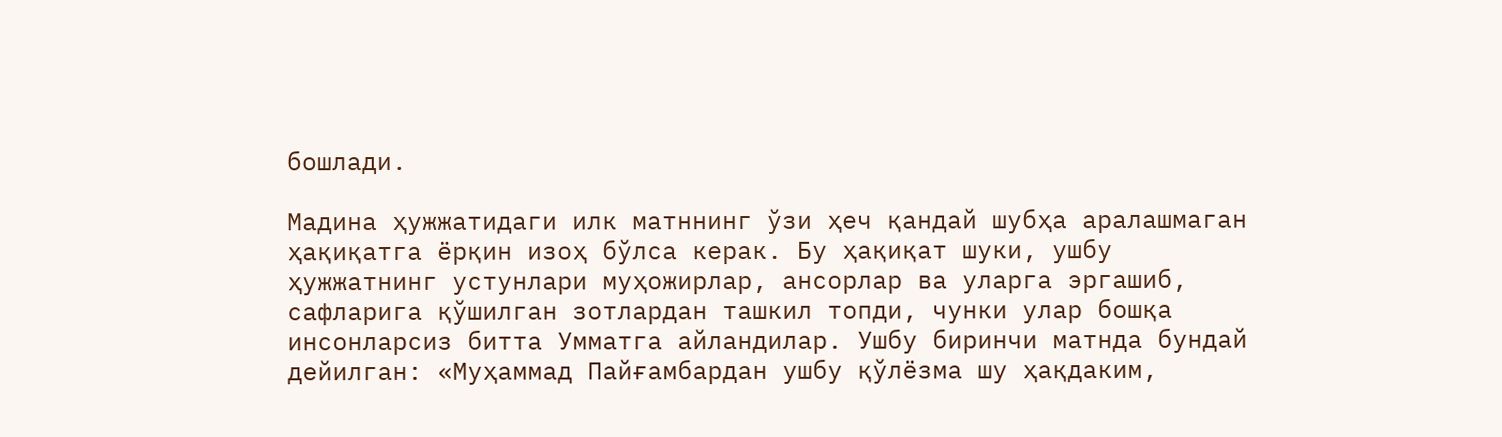бошлади.

Мадина ҳужжатидаги илк матннинг ўзи ҳеч қандай шубҳа аралашмаган ҳақиқатга ёрқин изоҳ бўлса керак. Бу ҳақиқат шуки, ушбу ҳужжатнинг устунлари муҳожирлар, ансорлар ва уларга эргашиб, сафларига қўшилган зотлардан ташкил топди, чунки улар бошқа инсонларсиз битта Умматга айландилар. Ушбу биринчи матнда бундай дейилган: «Муҳаммад Пайғамбардан ушбу қўлёзма шу ҳақдаким,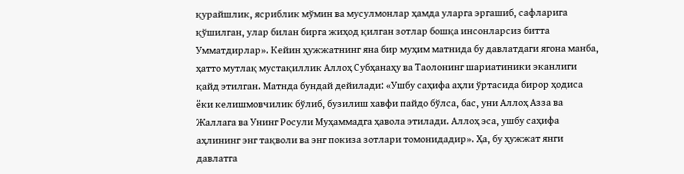қурайшлик, ясриблик мўмин ва мусулмонлар ҳамда уларга эргашиб, сафларига қўшилган, улар билан бирга жиҳод қилган зотлар бошқа инсонларсиз битта Умматдирлар». Кейин ҳужжатнинг яна бир муҳим матнида бу давлатдаги ягона манба, ҳатто мутлақ мустақиллик Аллоҳ Субҳанаҳу ва Таолонинг шариатиники эканлиги қайд этилган. Матнда бундай дейилади: «Ушбу саҳифа аҳли ўртасида бирор ҳодиса ёки келишмовчилик бўлиб, бузилиш хавфи пайдо бўлса, бас, уни Аллоҳ Азза ва Жаллага ва Унинг Росули Муҳаммадга ҳавола этилади. Аллоҳ эса, ушбу саҳифа аҳлининг энг тақволи ва энг покиза зотлари томонидадир». Ҳа, бу ҳужжат янги давлатга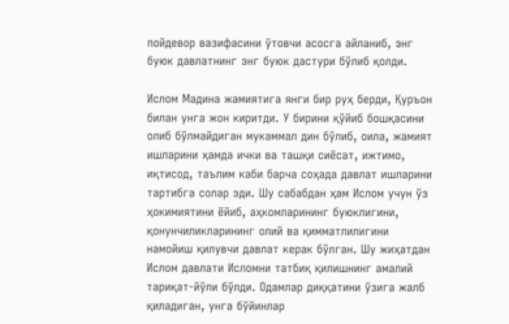пойдевор вазифасини ўтовчи асосга айланиб, энг буюк давлатнинг энг буюк дастури бўлиб қолди.

Ислом Мадина жамиятига янги бир руҳ берди, Қуръон билан унга жон киритди. У бирини қўйиб бошқасини олиб бўлмайдиган мукаммал дин бўлиб, оила, жамият ишларини ҳамда ички ва ташқи сиёсат, ижтимо, иқтисод, таълим каби барча соҳада давлат ишларини тартибга солар эди. Шу сабабдан ҳам Ислом учун ўз ҳокимиятини ёйиб, аҳкомларининг буюклигини, қонунчиликларининг олий ва қимматлилигини намойиш қилувчи давлат керак бўлган. Шу жиҳатдан Ислом давлати Исломни татбиқ қилишнинг амалий тариқат-йўли бўлди. Одамлар диққатини ўзига жалб қиладиган, унга бўйинлар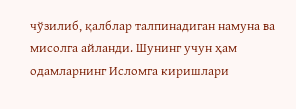чўзилиб, қалблар талпинадиган намуна ва мисолга айланди. Шунинг учун ҳам одамларнинг Исломга киришлари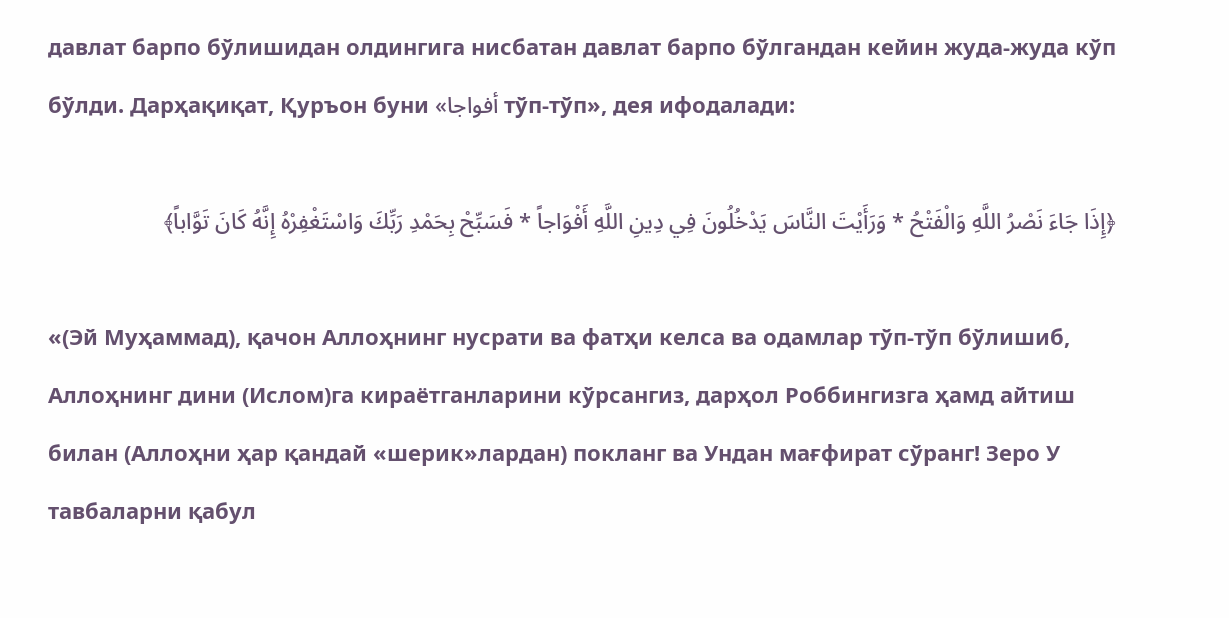давлат барпо бўлишидан олдингига нисбатан давлат барпо бўлгандан кейин жуда-жуда кўп бўлди. Дарҳақиқат, Қуръон буни «أفواجا тўп-тўп», дея ифодалади:

﴿إِذَا جَاءَ نَصْرُ اللَّهِ وَالْفَتْحُ * وَرَأَيْتَ النَّاسَ يَدْخُلُونَ فِي دِينِ اللَّهِ أَفْوَاجاً * فَسَبِّحْ بِحَمْدِ رَبِّكَ وَاسْتَغْفِرْهُ إِنَّهُ كَانَ تَوَّاباً﴾

«(Эй Муҳаммад), қачон Аллоҳнинг нусрати ва фатҳи келса ва одамлар тўп-тўп бўлишиб, Аллоҳнинг дини (Ислом)га кираётганларини кўрсангиз, дарҳол Роббингизга ҳамд айтиш билан (Аллоҳни ҳар қандай «шерик»лардан) покланг ва Ундан мағфират сўранг! Зеро У тавбаларни қабул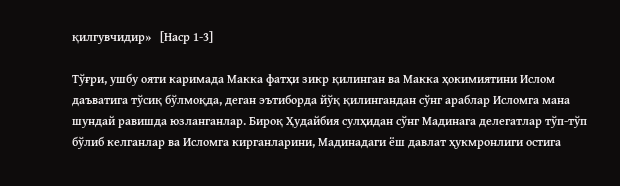қилгувчидир»   [Наср 1-3]

Тўғри, ушбу ояти каримада Макка фатҳи зикр қилинган ва Макка ҳокимиятини Ислом даъватига тўсиқ бўлмоқда, деган эътиборда йўқ қилингандан сўнг араблар Исломга мана шундай равишда юзланганлар. Бироқ Ҳудайбия сулҳидан сўнг Мадинага делегатлар тўп-тўп бўлиб келганлар ва Исломга кирганларини, Мадинадаги ёш давлат ҳукмронлиги остига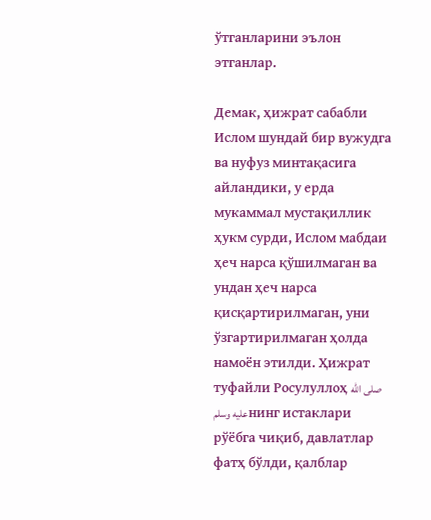ўтганларини эълон этганлар.

Демак, ҳижрат сабабли Ислом шундай бир вужудга ва нуфуз минтақасига айландики, у ерда мукаммал мустақиллик ҳукм сурди, Ислом мабдаи ҳеч нарса қўшилмаган ва ундан ҳеч нарса қисқартирилмаган, уни ўзгартирилмаган ҳолда намоён этилди. Ҳижрат туфайли Росулуллоҳ صلى الله عليه وسلمнинг истаклари рўёбга чиқиб, давлатлар фатҳ бўлди, қалблар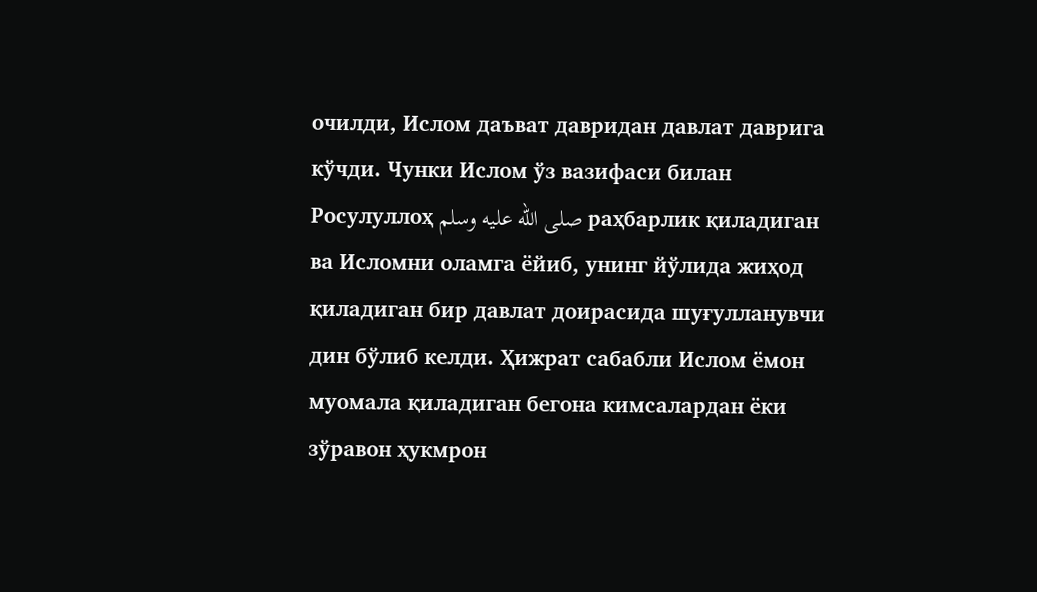очилди, Ислом даъват давридан давлат даврига кўчди. Чунки Ислом ўз вазифаси билан Росулуллоҳ صلى الله عليه وسلم раҳбарлик қиладиган ва Исломни оламга ёйиб, унинг йўлида жиҳод қиладиган бир давлат доирасида шуғулланувчи дин бўлиб келди. Ҳижрат сабабли Ислом ёмон муомала қиладиган бегона кимсалардан ёки зўравон ҳукмрон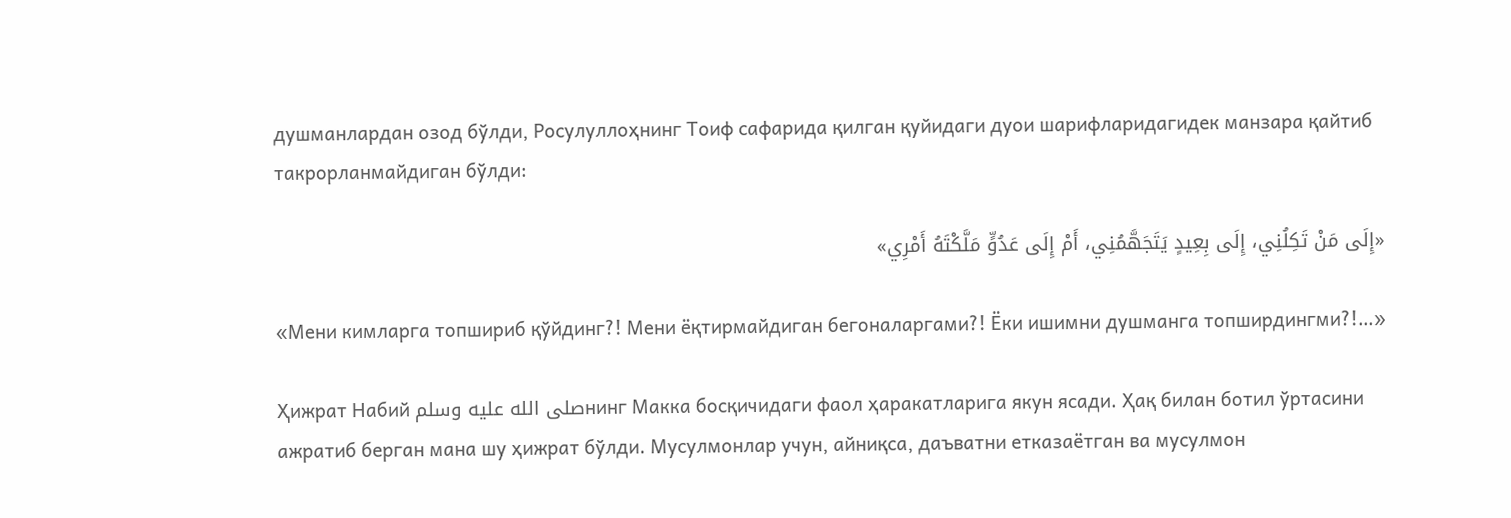душманлардан озод бўлди, Росулуллоҳнинг Тоиф сафарида қилган қуйидаги дуои шарифларидагидек манзара қайтиб такрорланмайдиган бўлди:

«إِلَى مَنْ تَكِلُنِي، إِلَى بِعِيدٍ يَتَجَهَّمُنِي، أَمْ إِلَى عَدُوٍّ مَلَّكْتَهُ أَمْرِي»

«Мени кимларга топшириб қўйдинг?! Мени ёқтирмайдиган бегоналаргами?! Ёки ишимни душманга топширдингми?!…»

Ҳижрат Набий صلى الله عليه وسلمнинг Макка босқичидаги фаол ҳаракатларига якун ясади. Ҳақ билан ботил ўртасини ажратиб берган мана шу ҳижрат бўлди. Мусулмонлар учун, айниқса, даъватни етказаётган ва мусулмон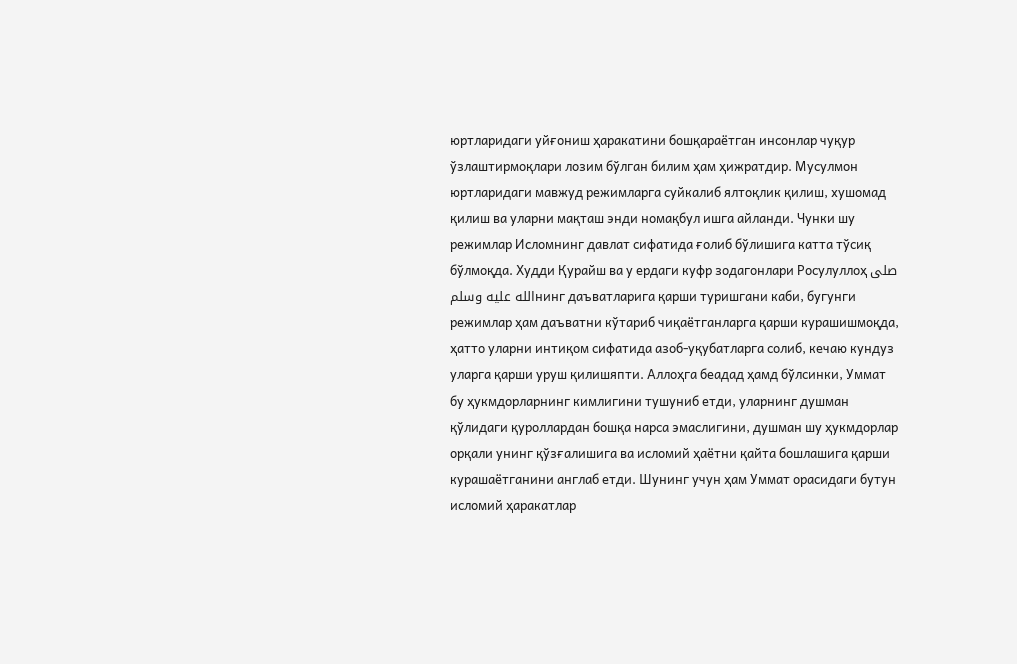юртларидаги уйғониш ҳаракатини бошқараётган инсонлар чуқур ўзлаштирмоқлари лозим бўлган билим ҳам ҳижратдир. Мусулмон юртларидаги мавжуд режимларга суйкалиб ялтоқлик қилиш, хушомад қилиш ва уларни мақташ энди номақбул ишга айланди. Чунки шу режимлар Исломнинг давлат сифатида ғолиб бўлишига катта тўсиқ бўлмоқда. Худди Қурайш ва у ердаги куфр зодагонлари Росулуллоҳ صلى الله عليه وسلمнинг даъватларига қарши туришгани каби, бугунги режимлар ҳам даъватни кўтариб чиқаётганларга қарши курашишмоқда, ҳатто уларни интиқом сифатида азоб-уқубатларга солиб, кечаю кундуз уларга қарши уруш қилишяпти. Аллоҳга беадад ҳамд бўлсинки, Уммат бу ҳукмдорларнинг кимлигини тушуниб етди, уларнинг душман қўлидаги қуроллардан бошқа нарса эмаслигини, душман шу ҳукмдорлар орқали унинг қўзғалишига ва исломий ҳаётни қайта бошлашига қарши курашаётганини англаб етди. Шунинг учун ҳам Уммат орасидаги бутун исломий ҳаракатлар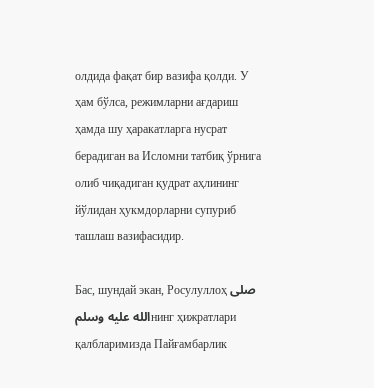олдида фақат бир вазифа қолди. У ҳам бўлса, режимларни ағдариш ҳамда шу ҳаракатларга нусрат берадиган ва Исломни татбиқ ўрнига олиб чиқадиган қудрат аҳлининг йўлидан ҳукмдорларни супуриб ташлаш вазифасидир.

Бас, шундай экан, Росулуллоҳ صلى الله عليه وسلمнинг ҳижратлари қалбларимизда Пайғамбарлик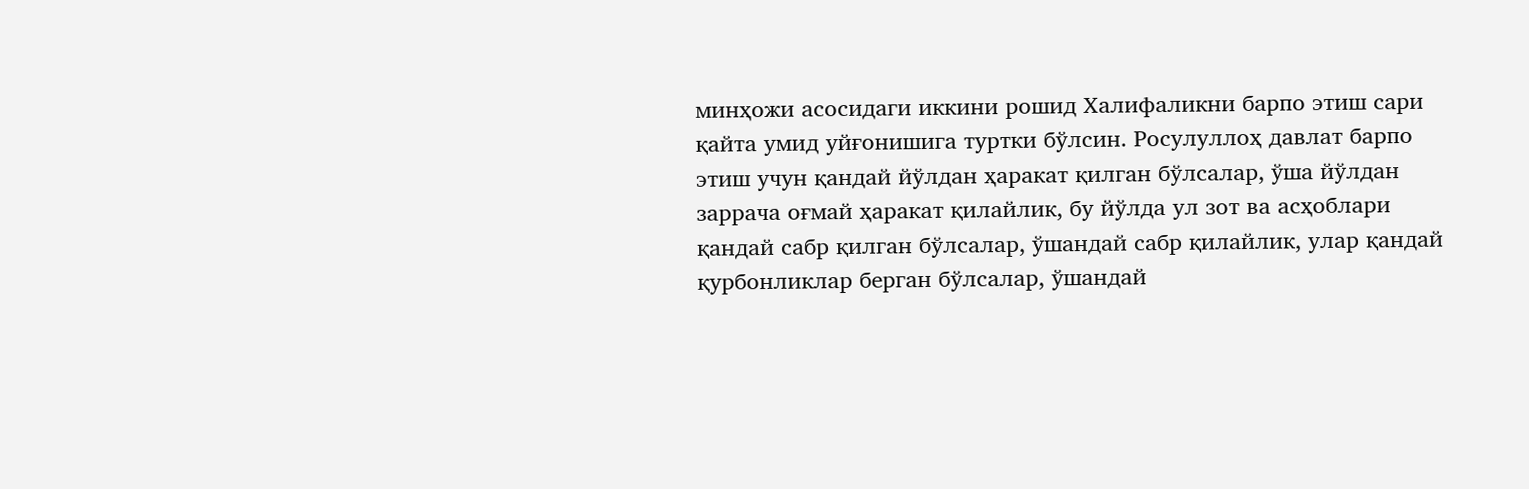минҳожи асосидаги иккини рошид Халифаликни барпо этиш сари қайта умид уйғонишига туртки бўлсин. Росулуллоҳ давлат барпо этиш учун қандай йўлдан ҳаракат қилган бўлсалар, ўша йўлдан заррача оғмай ҳаракат қилайлик, бу йўлда ул зот ва асҳоблари қандай сабр қилган бўлсалар, ўшандай сабр қилайлик, улар қандай қурбонликлар берган бўлсалар, ўшандай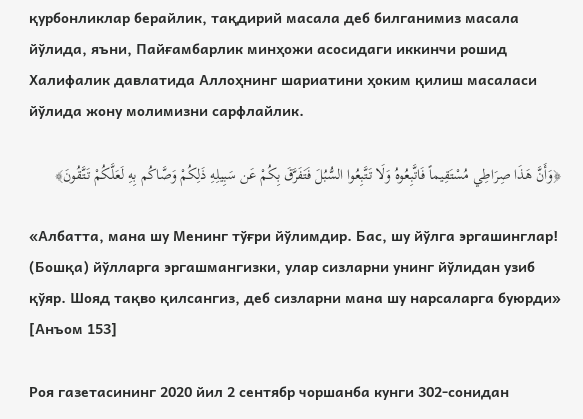қурбонликлар берайлик, тақдирий масала деб билганимиз масала йўлида, яъни, Пайғамбарлик минҳожи асосидаги иккинчи рошид Халифалик давлатида Аллоҳнинг шариатини ҳоким қилиш масаласи йўлида жону молимизни сарфлайлик.

﴿وَأَنَّ هَذَا صِرَاطِي مُسْتَقِيماً فَاتَّبِعُوهُ وَلَا تَتَّبِعُوا السُّبُلَ فَتَفَرَّقَ بِكُمْ عَن سَبِيلِهِ ذَلِكُمْ وَصَّاكُم بِهِ لَعَلَّكُمْ تَتَّقُونَ﴾

«Албатта, мана шу Менинг тўғри йўлимдир. Бас, шу йўлга эргашинглар! (Бошқа) йўлларга эргашмангизки, улар сизларни унинг йўлидан узиб қўяр. Шояд тақво қилсангиз, деб сизларни мана шу нарсаларга буюрди»           [Анъом 153]

Роя газетасининг 2020 йил 2 сентябр чоршанба кунги 302-сонидан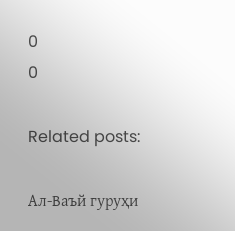0
0

Related posts:

Ал-Ваъй гуруҳи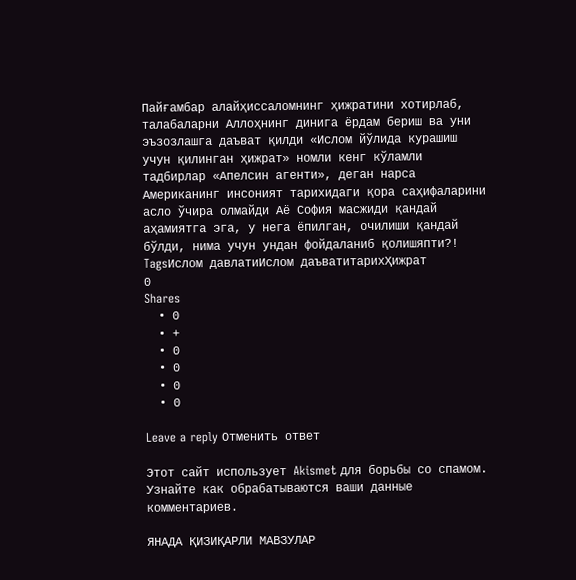Пайғамбар алайҳиссаломнинг ҳижратини хотирлаб, талабаларни Аллоҳнинг динига ёрдам бериш ва уни эъзозлашга даъват қилди «Ислом йўлида курашиш учун қилинган ҳижрат» номли кенг кўламли тадбирлар «Апелсин агенти», деган нарса Американинг инсоният тарихидаги қора саҳифаларини асло ўчира олмайди Аё София масжиди қандай аҳамиятга эга, у нега ёпилган, очилиши қандай бўлди, нима учун ундан фойдаланиб қолишяпти?!
TagsИслом давлатиИслом даъватитарихҲижрат
0
Shares
  • 0
  • +
  • 0
  • 0
  • 0
  • 0

Leave a reply Отменить ответ

Этот сайт использует Akismet для борьбы со спамом. Узнайте как обрабатываются ваши данные комментариев.

ЯНАДА ҚИЗИҚАРЛИ МАВЗУЛАР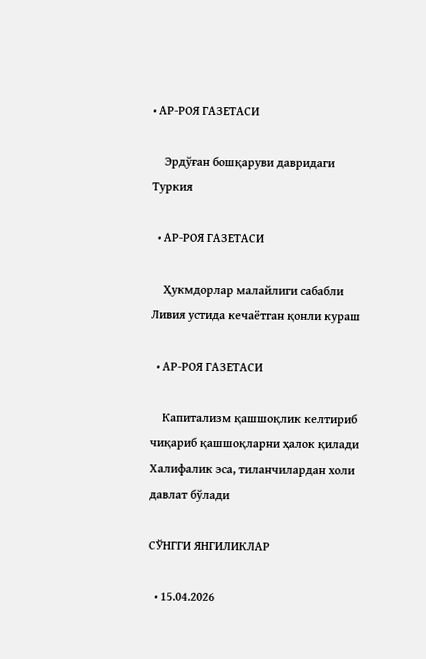• АР-РОЯ ГАЗЕТАСИ

    Эрдўған бошқаруви давридаги Туркия

  • АР-РОЯ ГАЗЕТАСИ

    Ҳукмдорлар малайлиги сабабли Ливия устида кечаётган қонли кураш

  • АР-РОЯ ГАЗЕТАСИ

    Капитализм қашшоқлик келтириб чиқариб қашшоқларни ҳалок қилади Халифалик эса, тиланчилардан холи давлат бўлади

СЎНГГИ ЯНГИЛИКЛАР

  • 15.04.2026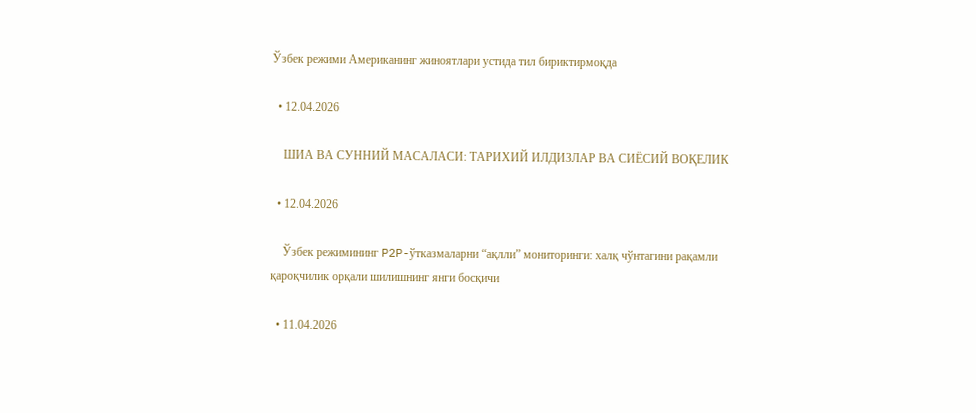Ўзбек режими Американинг жиноятлари устида тил бириктирмоқда

  • 12.04.2026

    ШИА ВА СУННИЙ МАСАЛАСИ: ТАРИХИЙ ИЛДИЗЛАР ВА СИЁСИЙ ВОҚЕЛИК

  • 12.04.2026

    Ўзбек режимининг P2P-ўтказмаларни “ақлли” мониторинги: халқ чўнтагини рақамли қароқчилик орқали шилишнинг янги босқичи

  • 11.04.2026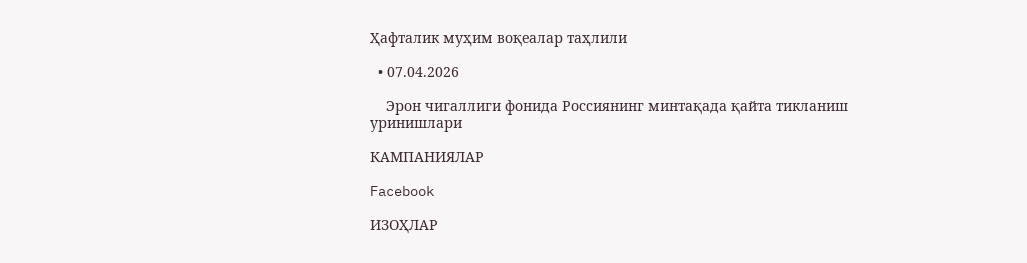Ҳафталик муҳим воқеалар таҳлили

  • 07.04.2026

    Эрон чигаллиги фонида Россиянинг минтақада қайта тикланиш уринишлари

КАМПАНИЯЛАР

Facebook

ИЗОҲЛАР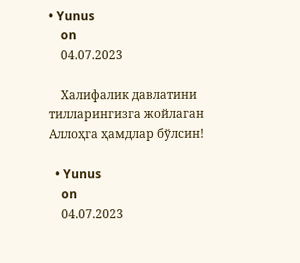• Yunus
    on
    04.07.2023

    Халифалик давлатини тилларингизга жойлаган Аллоҳга ҳамдлар бўлсин!

  • Yunus
    on
    04.07.2023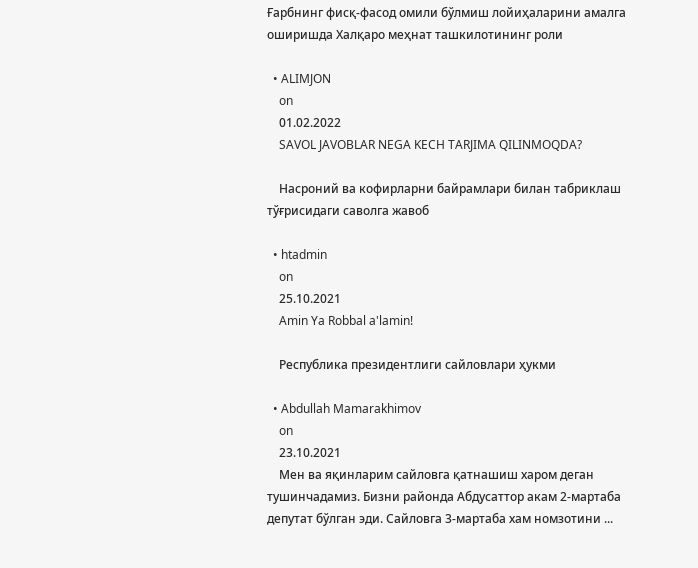Ғарбнинг фисқ-фасод омили бўлмиш лойиҳаларини амалга оширишда Халқаро меҳнат ташкилотининг роли

  • ALIMJON
    on
    01.02.2022
    SAVOL JAVOBLAR NEGA KECH TARJIMA QILINMOQDA?

    Насроний ва кофирларни байрамлари билан табриклаш тўғрисидаги саволга жавоб

  • htadmin
    on
    25.10.2021
    Amin Ya Robbal a'lamin!

    Республика президентлиги сайловлари ҳукми

  • Abdullah Mamarakhimov
    on
    23.10.2021
    Мен ва яқинларим сайловга қатнашиш харом деган тушинчадамиз. Бизни районда Абдусаттор акам 2-мартаба депутат бўлган эди. Сайловга 3-мартаба хам номзотини ...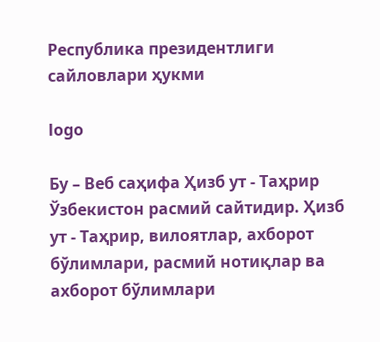Республика президентлиги сайловлари ҳукми

logo

Бу – Веб саҳифа Ҳизб ут - Таҳрир Ўзбекистон расмий сайтидир. Ҳизб ут - Таҳрир, вилоятлар, ахборот бўлимлари, расмий нотиқлар ва ахборот бўлимлари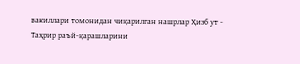вакиллари томонидан чиқарилган нашрлар Ҳизб ут - Таҳрир раъй-қарашларини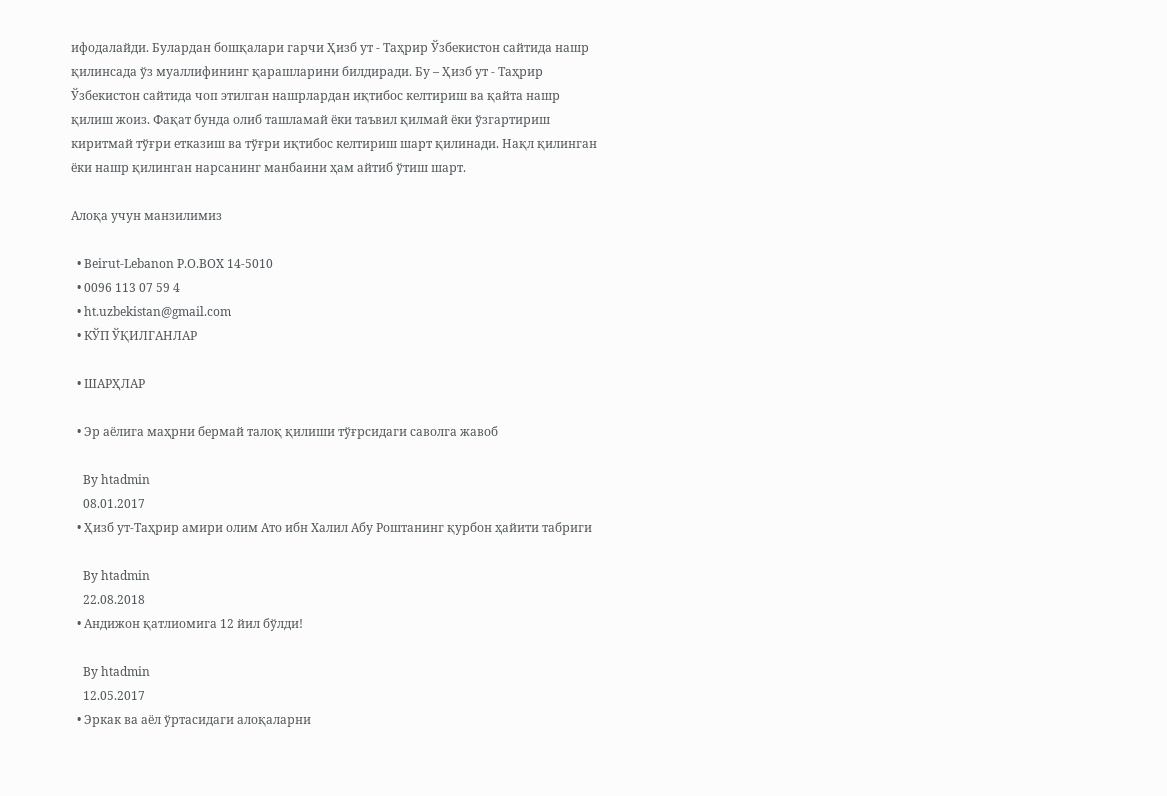ифодалайди. Булардан бошқалари гарчи Ҳизб ут - Таҳрир Ўзбекистон сайтида нашр қилинсада ўз муаллифининг қарашларини билдиради. Бу – Ҳизб ут - Таҳрир Ўзбекистон сайтида чоп этилган нашрлардан иқтибос келтириш ва қайта нашр қилиш жоиз. Фақат бунда олиб ташламай ёки таъвил қилмай ёки ўзгартириш киритмай тўғри етказиш ва тўғри иқтибос келтириш шарт қилинади. Нақл қилинган ёки нашр қилинган нарсанинг манбаини ҳам айтиб ўтиш шарт.

Алоқа учун манзилимиз

  • Beirut-Lebanon P.O.BOX 14-5010
  • 0096 113 07 59 4
  • ht.uzbekistan@gmail.com
  • КЎП ЎҚИЛГАНЛАР

  • ШАРҲЛАР

  • Эр аёлига маҳрни бермай талоқ қилиши тўғрсидаги саволга жавоб

    By htadmin
    08.01.2017
  • Ҳизб ут-Таҳрир амири олим Ато ибн Халил Абу Роштанинг қурбон ҳайити табриги

    By htadmin
    22.08.2018
  • Андижон қатлиомига 12 йил бўлди!

    By htadmin
    12.05.2017
  • Эркак ва аёл ўртасидаги алоқаларни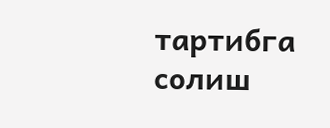тартибга солиш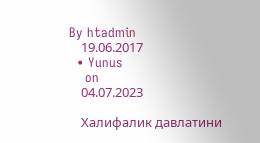By htadmin
    19.06.2017
  • Yunus
    on
    04.07.2023

    Халифалик давлатини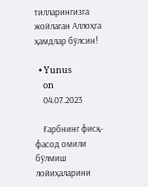тилларингизга жойлаган Аллоҳга ҳамдлар бўлсин!

  • Yunus
    on
    04.07.2023

    Ғарбнинг фисқ-фасод омили бўлмиш лойиҳаларини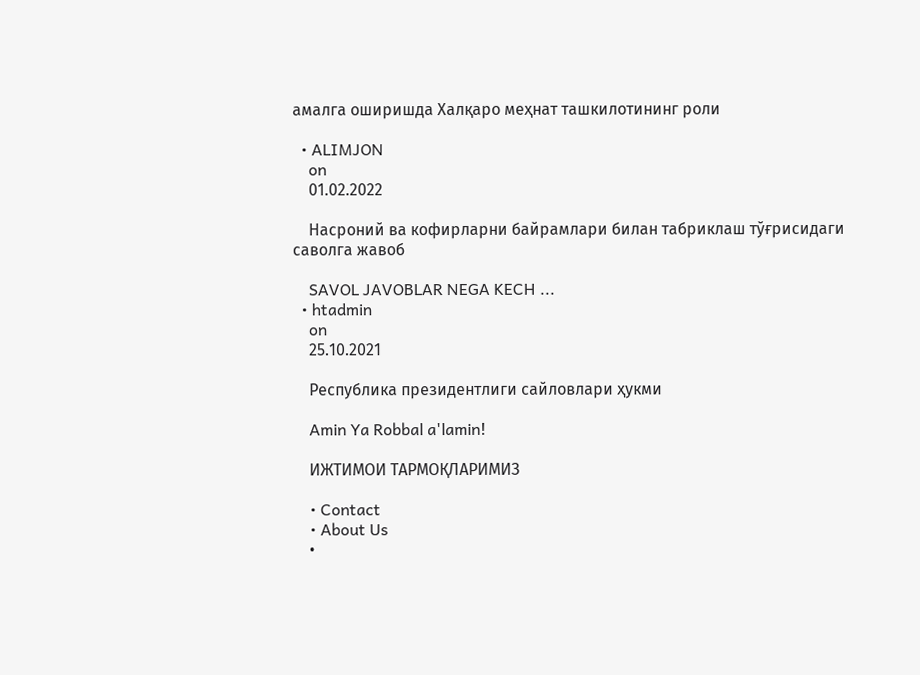амалга оширишда Халқаро меҳнат ташкилотининг роли

  • ALIMJON
    on
    01.02.2022

    Насроний ва кофирларни байрамлари билан табриклаш тўғрисидаги саволга жавоб

    SAVOL JAVOBLAR NEGA KECH ...
  • htadmin
    on
    25.10.2021

    Республика президентлиги сайловлари ҳукми

    Amin Ya Robbal a'lamin!

    ИЖТИМОИ ТАРМОҚЛАРИМИЗ

    • Contact
    • About Us
    •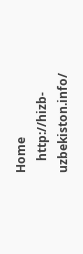Home
    http://hizb-uzbekiston.info/